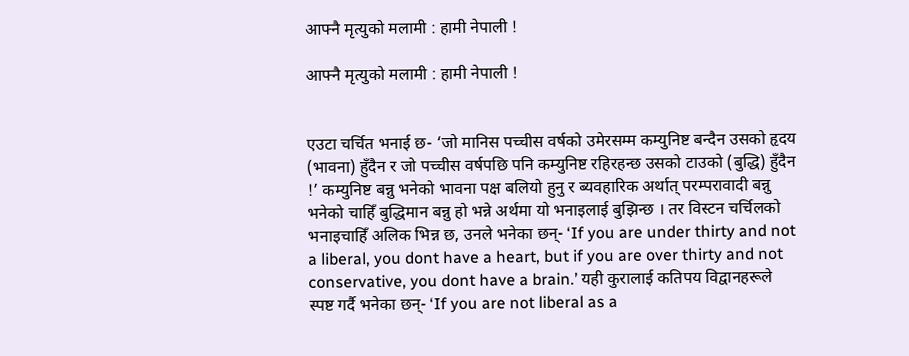आफ्नै मृत्युको मलामी : हामी नेपाली !

आफ्नै मृत्युको मलामी : हामी नेपाली !


एउटा चर्चित भनाई छ- ‘जो मानिस पच्चीस वर्षको उमेरसम्म कम्युनिष्ट बन्दैन उसको हृदय (भावना) हुँदैन र जो पच्चीस वर्षपछि पनि कम्युनिष्ट रहिरहन्छ उसको टाउको (बुद्धि) हुँदैन !’ कम्युनिष्ट बन्नु भनेको भावना पक्ष बलियो हुनु र ब्यवहारिक अर्थात् परम्परावादी बन्नु भनेको चाहिँ बुद्धिमान बन्नु हो भन्ने अर्थमा यो भनाइलाई बुझिन्छ । तर विस्टन चर्चिलको भनाइचाहिँ अलिक भिन्न छ, उनले भनेका छन्- ‘If you are under thirty and not a liberal, you dont have a heart, but if you are over thirty and not conservative, you dont have a brain.’ यही कुरालाई कतिपय विद्वानहरूले स्पष्ट गर्दै भनेका छन्- ‘If you are not liberal as a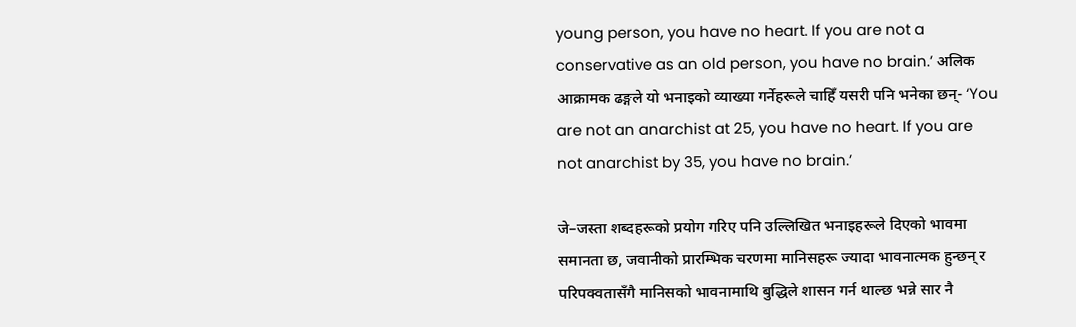young person, you have no heart. If you are not a conservative as an old person, you have no brain.’ अलिक आक्रामक ढङ्गले यो भनाइको व्याख्या गर्नेहरूले चाहिँ यसरी पनि भनेका छन्- ‘You are not an anarchist at 25, you have no heart. If you are not anarchist by 35, you have no brain.’

जे–जस्ता शब्दहरूको प्रयोग गरिए पनि उल्लिखित भनाइहरूले दिएको भावमा समानता छ, जवानीको प्रारम्भिक चरणमा मानिसहरू ज्यादा भावनात्मक हुन्छन् र परिपक्वतासँगै मानिसको भावनामाथि बुद्धिले शासन गर्न थाल्छ भन्ने सार नै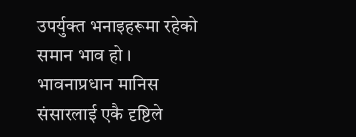उपर्युक्त भनाइहरूमा रहेको समान भाव हो । भावनाप्रधान मानिस संसारलाई एकै दृष्टिले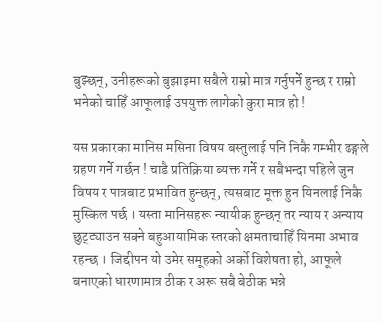बुझ्छन्, उनीहरूको बुझाइमा सबैले राम्रो मात्र गर्नुपर्ने हुन्छ र राम्रो भनेको चाहिँ आफूलाई उपयुक्त लागेको कुरा मात्र हो !

यस प्रकारका मानिस मसिना विषय बस्तुलाई पनि निकै गम्भीर ढङ्गले ग्रहण गर्ने गर्छन ! चाडै प्रतिक्रिया ब्यक्त गर्ने र सबैभन्दा पहिले जुन विषय र पात्रबाट प्रभावित हुन्छन्, त्यसबाट मूक्त हुन यिनलाई निकै मुस्किल पर्छ । यस्ता मानिसहरू न्यायीक हुन्छन् तर न्याय र अन्याय छुट्ट्याउन सक्ने बहुआयामिक स्तरको क्षमताचाहिँ यिनमा अभाव रहन्छ । जिद्दीपन यो उमेर समूहको अर्को विशेषता हो, आफूले बनाएको धारणामात्र ठीक र अरू सबै बेठीक भन्ने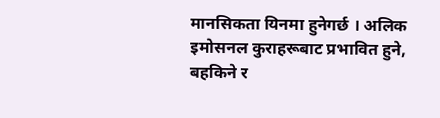मानसिकता यिनमा हुनेगर्छ । अलिक इमोसनल कुराहरूबाट प्रभावित हुने, बहकिने र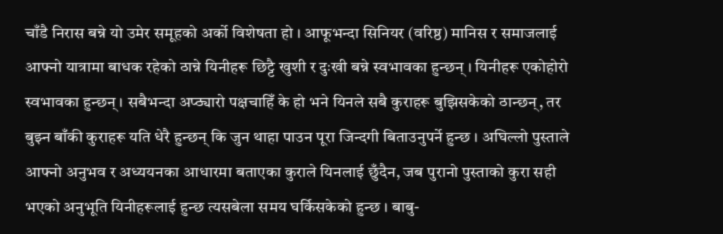चाँडै निरास बन्ने यो उमेर समूहको अर्को विशेषता हो । आफूभन्दा सिनियर (वरिष्ठ) मानिस र समाजलाई आफ्नो यात्रामा बाधक रहेको ठान्ने यिनीहरू छिट्टै खुशी र दुःखी बन्ने स्वभावका हुन्छन् । यिनीहरू एकोहोरो स्वभावका हुन्छन् । सबैभन्दा अप्ठ्यारो पक्षचाहिँ के हो भने यिनले सबै कुराहरू बुझिसकेको ठान्छन्, तर बुझ्न बाँकी कुराहरू यति धेरै हुन्छन् कि जुन थाहा पाउन पूरा जिन्दगी बिताउनुपर्ने हुन्छ । अघिल्लो पुस्ताले आफ्नो अनुभव र अध्ययनका आधारमा बताएका कुराले यिनलाई छुँदैन, जब पुरानो पुस्ताको कुरा सही भएको अनुभूति यिनीहरूलाई हुन्छ त्यसबेला समय घर्किसकेको हुन्छ । बाबु-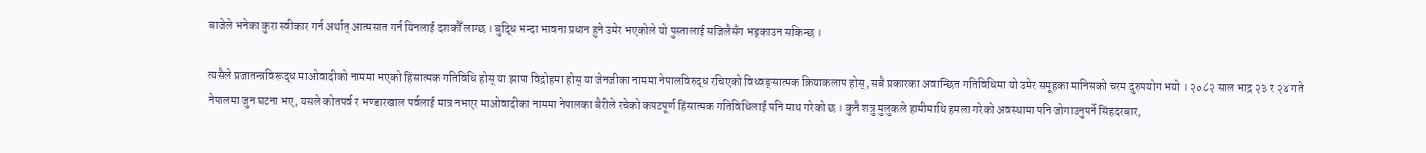बाजेले भनेका कुरा स्वीकार गर्न अर्थात् आत्मसात गर्न यिनलाई दशकौँ लाग्छ । बुद्धि भन्दा भावना प्रधान हुने उमेर भएकोले यो पुस्तालाई सजिलैसँग भड्काउन सकिन्छ ।

त्यसैले प्रजातन्त्रविरूद्ध माओवादीको नाममा भएको हिंसात्मक गतिविधि होस् या झापा विद्रोहमा होस् या जेनजीका नाममा नेपालविरुद्ध रचिएको विध्वङ्सात्मक क्रियाकलाप होस्, सबै प्रकारका अवान्छित गतिविधिमा यो उमेर समूहका मानिसको चरम दुरुपयोग भयो । २०८२ साल भाद्र २३ र २४ गते नेपालमा जुन घटना भए, यसले कोतपर्व र भण्डारखाल पर्वलाई मात्र नभएर माओवादीका नाममा नेपालका बैरीले रचेको कपटपूर्ण हिंसात्मक गतिविधिलाई पनि माथ गरेको छ । कुनै शत्रु मुलुकले हामीमाथि हमला गरेको अवस्थामा पनि जोगाउनुपर्ने सिंहदरबार,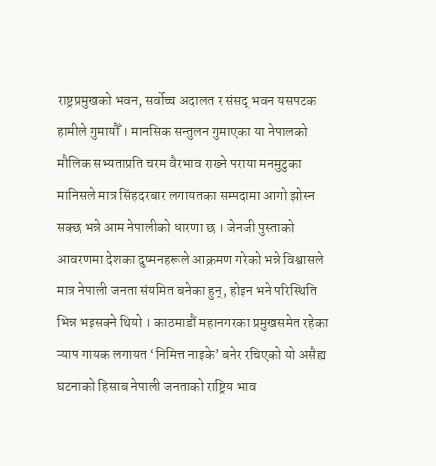राष्ट्रप्रमुखको भवन, सर्वोच्च अदालत र संसद् भवन यसपटक हामीले गुमायौँ । मानसिक सन्तुलन गुमाएका या नेपालको मौलिक सभ्यताप्रति चरम वैरभाव राख्ने पराया मनमुटुका मानिसले मात्र सिंहदरबार लगायतका सम्पदामा आगो झोस्न सक्छ भन्ने आम नेपालीको धारणा छ । जेनजी पुस्ताको आवरणमा देशका दुष्मनहरूले आक्रमण गरेको भन्ने विश्वासले मात्र नेपाली जनता संयमित बनेका हुन्, होइन भने परिस्थिति भिन्न भइसक्ने थियो । काठमाडौं महानगरका प्रमुखसमेत रहेका ऱ्याप गायक लगायत ‘निमित्त नाइके’ बनेर रचिएको यो असैह्य घटनाको हिसाब नेपाली जनताको राष्ट्रिय भाव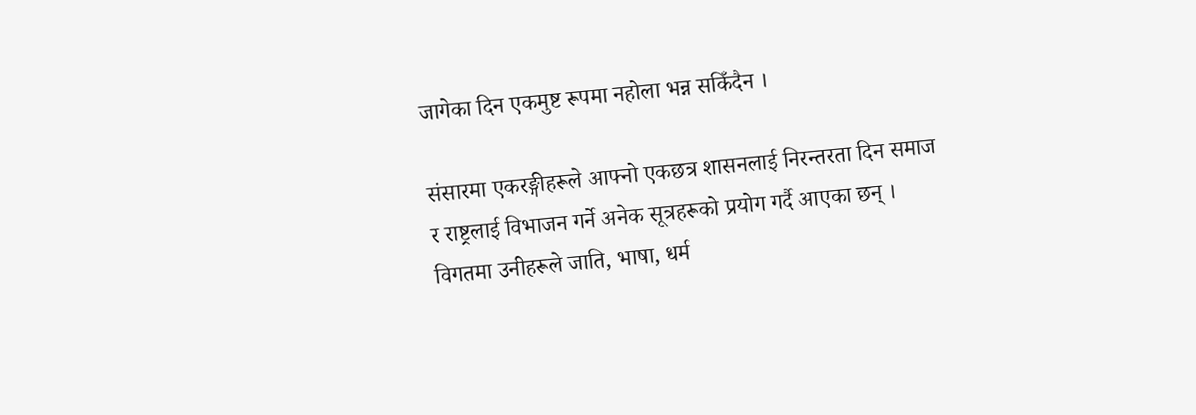जागेका दिन एकमुष्ट रूपमा नहोला भन्न सकिँदैन ।

संसारमा एकरङ्गीहरूले आफ्नो एकछत्र शासनलाई निरन्तरता दिन समाज र राष्ट्रलाई विभाजन गर्ने अनेक सूत्रहरूको प्रयोग गर्दै आएका छन् । विगतमा उनीहरूले जाति, भाषा, धर्म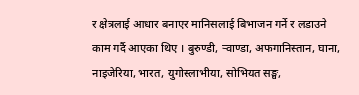र क्षेत्रलाई आधार बनाएर मानिसलाई बिभाजन गर्ने र लडाउने काम गर्दै आएका थिए । बुरुण्डी, र्‍वाण्डा, अफगानिस्तान, घाना, नाइजेरिया, भारत, युगोस्लाभीया, सोभियत सङ्घ,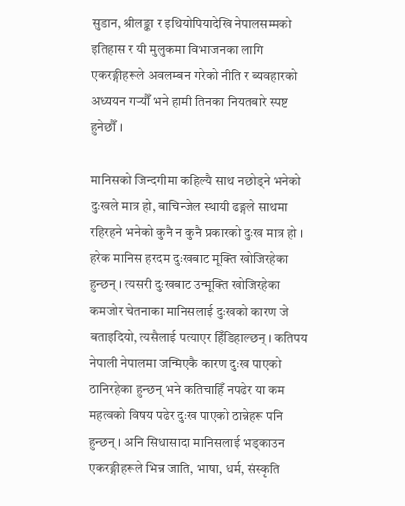सुडान, श्रीलङ्का र इथियोपियादेखि नेपालसम्मको इतिहास र यी मुलुकमा विभाजनका लागि एकरङ्गीहरूले अवलम्बन गरेको नीति र ब्यवहारको अध्ययन गऱ्यौँ भने हामी तिनका नियतबारे स्पष्ट हुनेछौँ ।

मानिसको जिन्दगीमा कहिल्यै साथ नछोड्ने भनेको दुःखले मात्र हो, बाचिन्जेल स्थायी ढङ्गले साथमा रहिरहने भनेको कुनै न कुनै प्रकारको दुःख मात्र हो । हरेक मानिस हरदम दुःखबाट मूक्ति खोजिरहेका हुन्छन् । त्यसरी दुःखबाट उन्मूक्ति खोजिरहेका कमजोर चेतनाका मानिसलाई दुःखको कारण जे बताइदियो, त्यसैलाई पत्याएर हिँडिहाल्छन् । कतिपय नेपाली नेपालमा जन्मिएकै कारण दुःख पाएको ठानिरहेका हुन्छन् भने कतिचाहिँ नपढेर या कम महत्वको विषय पढेर दुःख पाएको ठान्नेहरू पनि हुन्छन् । अनि सिधासादा मानिसलाई भड्काउन एकरङ्गीहरूले भिन्न जाति, भाषा, धर्म, संस्कृति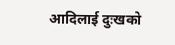आदिलाई दुःखको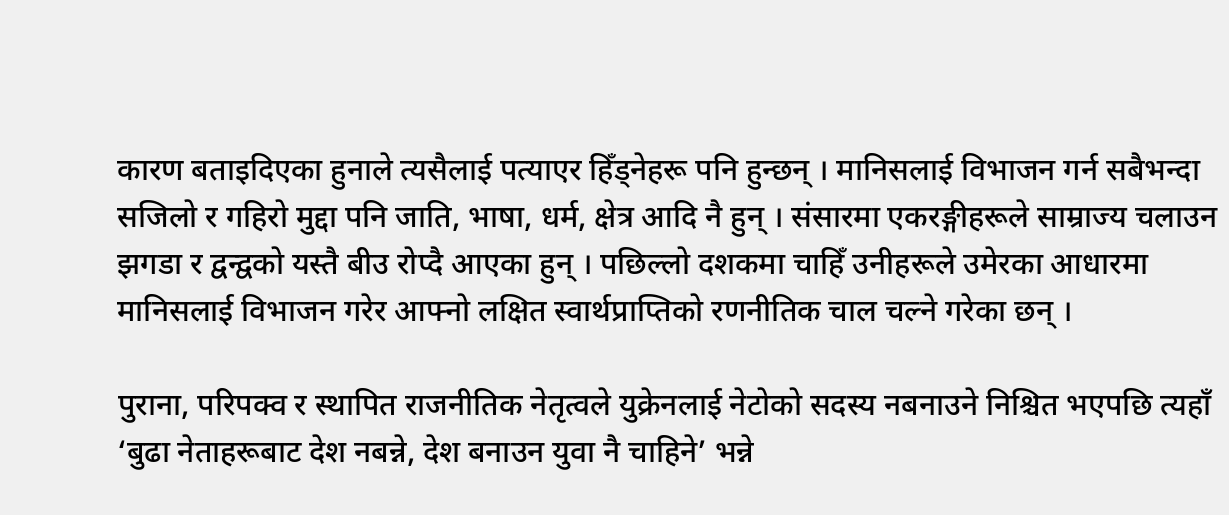कारण बताइदिएका हुनाले त्यसैलाई पत्याएर हिँड्नेहरू पनि हुन्छन् । मानिसलाई विभाजन गर्न सबैभन्दा सजिलो र गहिरो मुद्दा पनि जाति, भाषा, धर्म, क्षेत्र आदि नै हुन् । संसारमा एकरङ्गीहरूले साम्राज्य चलाउन झगडा र द्वन्द्वको यस्तै बीउ रोप्दै आएका हुन् । पछिल्लो दशकमा चाहिँ उनीहरूले उमेरका आधारमा मानिसलाई विभाजन गरेर आफ्नो लक्षित स्वार्थप्राप्तिको रणनीतिक चाल चल्ने गरेका छन् ।

पुराना, परिपक्व र स्थापित राजनीतिक नेतृत्वले युक्रेनलाई नेटोको सदस्य नबनाउने निश्चित भएपछि त्यहाँ ‘बुढा नेताहरूबाट देश नबन्ने, देश बनाउन युवा नै चाहिने’ भन्ने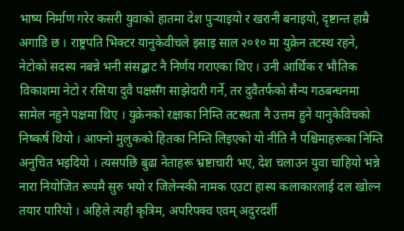भाष्य निर्माण गरेर कसरी युवाको हातमा देश पुऱ्याइयो र खरानी बनाइयो, दृष्टान्त हाम्रै अगाडि छ । राष्ट्रपति भिक्टर यानुकेवीचले इसाइ साल २०१० मा युक्रेन तटस्थ रहने, नेटोको सदस्य नबन्ने भनी संसद्बाट नै निर्णय गराएका थिए । उनी आर्थिक र भौतिक विकाशमा नेटो र रसिया दुवै पक्षसँग साझेदारी गर्ने, तर दुवैतर्फको सैन्य गठबन्धनमा सामेल नहुने पक्षमा थिए । युक्रेनको रक्षाका निम्ति तटस्थता नै उत्तम हुने यानुकेविचको निष्कर्ष थियो । आफ्नो मुलुकको हितका निम्ति लिइएको यो नीति नै पश्चिमाहरूका निम्ति अनुचित भइदियो । त्यसपछि बुढा नेताहरू भ्रष्टाचारी भए, देश चलाउन युवा चाहियो भन्ने नारा नियोजित रूपमै सुरु भयो र जिलेन्स्की नामक एउटा हास्य कलाकारलाई दल खोल्न तयार पारियो । अहिले त्यही कृत्रिम, अपरिपक्व एवम् अदुरदर्शी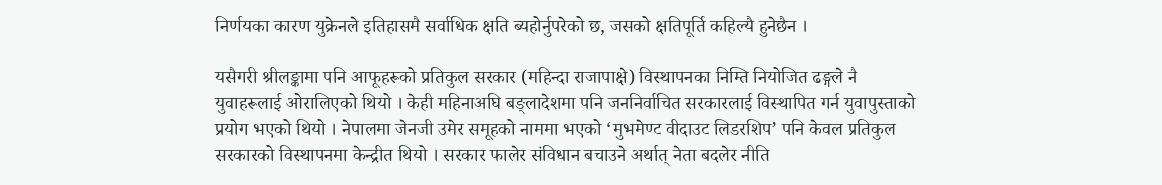निर्णयका कारण युक्रेनले इतिहासमै सर्वाधिक क्षति ब्यहोर्नुपरेको छ, जसको क्षतिपूर्ति कहिल्यै हुनेछैन ।

यसैगरी श्रीलङ्कामा पनि आफूहरूको प्रतिकुल सरकार (महिन्दा राजापाक्षे) विस्थापनका निम्ति नियोजित ढङ्गले नै युवाहरूलाई ओरालिएको थियो । केही महिनाअघि बङ्लादेशमा पनि जननिर्वाचित सरकारलाई विस्थापित गर्न युवापुस्ताको प्रयोग भएको थियो । नेपालमा जेनजी उमेर समूहको नाममा भएको ‘मुभमेण्ट वीदाउट लिडरशिप’ पनि केवल प्रतिकुल सरकारको विस्थापनमा केन्द्रीत थियो । सरकार फालेर संविधान बचाउने अर्थात् नेता बदलेर नीति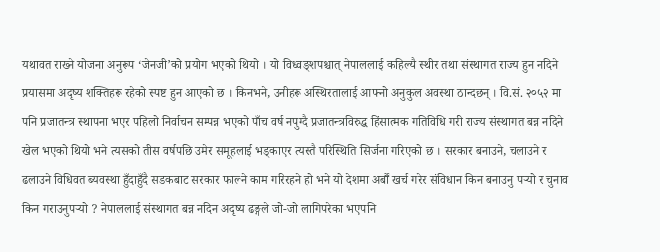यथावत राख्ने योजना अनुरूप ‘जेनजी’को प्रयोग भएको थियो । यो विध्वङ्शपश्चात् नेपाललाई कहिल्यै स्थीर तथा संस्थागत राज्य हुन नदिने प्रयासमा अदृष्य शक्तिहरू रहेको स्पष्ट हुन आएको छ । किनभने, उनीहरू अस्थिरतालाई आफ्नो अनुकुल अवस्था ठान्दछन् । वि.सं. २०५२ मा पनि प्रजातन्त्र स्थापना भएर पहिलो निर्वाचन सम्पन्न भएको पाँच वर्ष नपुग्दै प्रजातन्त्रविरुद्ध हिंसात्मक गतिविधि गरी राज्य संस्थागत बन्न नदिने खेल भएको थियो भने त्यसको तीस वर्षपछि उमेर समूहलाई भड्काएर त्यस्तै परिस्थिति सिर्जना गरिएको छ । सरकार बनाउने, चलाउने र ढलाउने विधिवत ब्यवस्था हुँदाहुँदै सडकबाट सरकार फाल्ने काम गरिरहने हो भने यो देशमा अर्बौं खर्च गरेर संविधान किन बनाउनु पऱ्यो र चुनाव किन गराउनुपऱ्यो ? नेपाललाई संस्थागत बन्न नदिन अदृष्य ढङ्गले जो-जो लागिपरेका भएपनि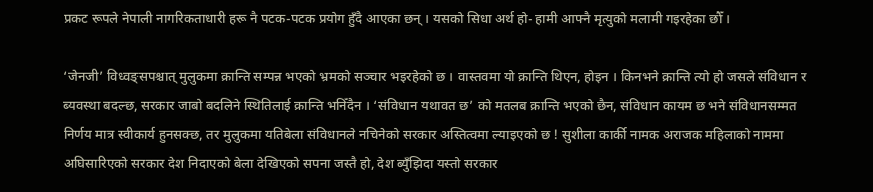प्रकट रूपले नेपाली नागरिकताधारी हरू नै पटक-पटक प्रयोग हुँदै आएका छन् । यसको सिधा अर्थ हो- हामी आफ्नै मृत्युको मलामी गइरहेका छौँ ।

‘जेनजी’ विध्वङ्सपश्चात् मुलुकमा क्रान्ति सम्पन्न भएको भ्रमको सञ्चार भइरहेको छ । वास्तवमा यो क्रान्ति थिएन, होइन । किनभने क्रान्ति त्यो हो जसले संविधान र ब्यवस्था बदल्छ, सरकार जाबो बदलिने स्थितिलाई क्रान्ति भनिँदैन । ‘संविधान यथावत छ’ को मतलब क्रान्ति भएको छैन, संविधान कायम छ भने संविधानसम्मत निर्णय मात्र स्वीकार्य हुनसक्छ, तर मुलुकमा यतिबेला संविधानले नचिनेको सरकार अस्तित्वमा ल्याइएको छ ! सुशीला कार्की नामक अराजक महिलाको नाममा अघिसारिएको सरकार देश निदाएको बेला देखिएको सपना जस्तै हो, देश ब्युँझिदा यस्तो सरकार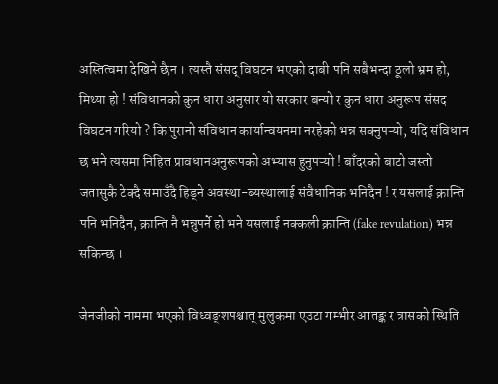अस्तित्वमा देखिने छैन । त्यस्तै संसद् विघटन भएको दाबी पनि सबैभन्दा ठूलो भ्रम हो, मिथ्या हो ! संविधानको कुन धारा अनुसार यो सरकार बन्यो र कुन धारा अनुरूप संसद विघटन गरियो ? कि पुरानो संविधान कार्यान्वयनमा नरहेको भन्न सक्नुपऱ्यो, यदि संविधान छ भने त्यसमा निहित प्रावधानअनुरूपको अभ्यास हुनुपऱ्यो ! बाँदरको बाटो जस्तो जतासुकै टेक्दै समाउँदै हिड्ने अवस्था-ब्यस्थालाई संवैधानिक भनिदैन ! र यसलाई क्रान्ति पनि भनिदैन, क्रान्ति नै भन्नुपर्ने हो भने यसलाई नक्कली क्रान्ति (fake revulation) भन्न सकिन्छ ।

जेनजीको नाममा भएको विध्वङ्शपश्चात् मुलुकमा एउटा गम्भीर आतङ्क र त्रासको स्थिति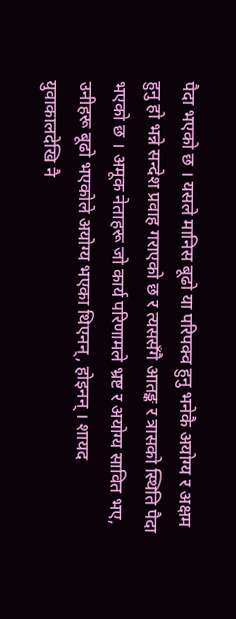पैदा भएको छ । यसले मानिस बूढो या परिपक्व हुनु भनेकै अयोग्य र अक्षम हुनु हो भन्ने सन्देश प्रवाह गराएको छ र त्यससँगै आतङ्क र त्रासको स्थिति पैदा भएको छ । अमूक नेताहरू जो कार्य परिणामले भ्रष्ट र अयोग्य सावित भए, उनीहरू बूढो भएकोले अयोग्य भएका थिएनन्, होइनन् । शायद युवाकालदेखि नै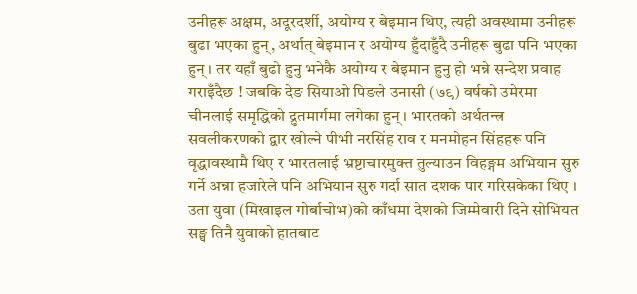उनीहरू अक्षम, अदूरदर्शी, अयोग्य र बेइमान थिए, त्यही अवस्थामा उनीहरू बुढा भएका हुन्, अर्थात् बेइमान र अयोग्य हुँदाहुँदै उनीहरू बुढा पनि भएका हुन् । तर यहाँ बुढो हुनु भनेकै अयोग्य र बेइमान हुनु हो भन्ने सन्देश प्रवाह गराइँदैछ ! जबकि देङ सियाओ पिङले उनासी (७९) वर्षको उमेरमा चीनलाई समृद्धिको द्रुतमार्गमा लगेका हुन् । भारतको अर्थतन्त्र सवलीकरणको द्वार खोल्ने पीभी नरसिंह राव र मनमोहन सिंहहरू पनि वृद्धावस्थामै थिए र भारतलाई भ्रष्टाचारमुक्त तुल्याउन विहङ्गम अभियान सुरु गर्ने अन्ना हजारेले पनि अभियान सुरु गर्दा सात दशक पार गरिसकेका थिए । उता युवा (मिखाइल गोर्बाचोभ)को काँधमा देशको जिम्मेवारी दिने सोभियत सङ्घ तिनै युवाको हातबाट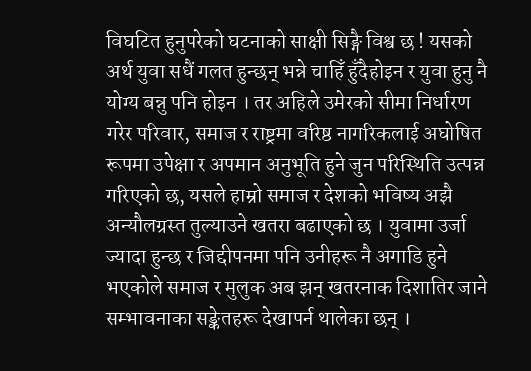विघटित हुनुपरेको घटनाको साक्षी सिङ्गै विश्व छ ! यसको अर्थ युवा सधैं गलत हुन्छन् भन्ने चाहिँ हुँदैहोइन र युवा हुनु नै योग्य बन्नु पनि होइन । तर अहिले उमेरको सीमा निर्धारण गरेर परिवार, समाज र राष्ट्रमा वरिष्ठ नागरिकलाई अघोषित रूपमा उपेक्षा र अपमान अनुभूति हुने जुन परिस्थिति उत्पन्न गरिएको छ, यसले हाम्रो समाज र देशको भविष्य अझै अन्यौलग्रस्त तुल्याउने खतरा बढाएको छ । युवामा उर्जा ज्यादा हुन्छ र जिद्दीपनमा पनि उनीहरू नै अगाडि हुने भएकोले समाज र मुलुक अब झन् खतरनाक दिशातिर जाने सम्भावनाका सङ्केतहरू देखापर्न थालेका छन् ।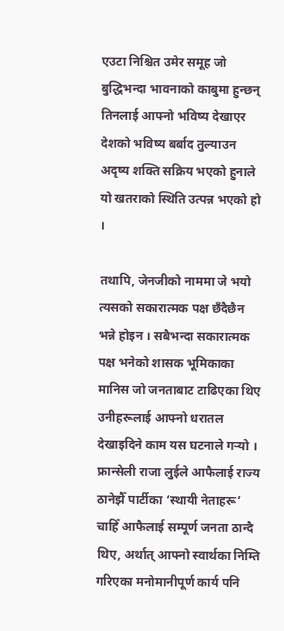एउटा निश्चित उमेर समूह जो बुद्धिभन्दा भावनाको काबुमा हुन्छन् तिनलाई आफ्नो भविष्य देखाएर देशको भविष्य बर्बाद तुल्याउन अदृष्य शक्ति सक्रिय भएको हुनाले यो खतराको स्थिति उत्पन्न भएको हो ।

तथापि, जेनजीको नाममा जे भयो त्यसको सकारात्मक पक्ष छँदैछैन भन्ने होइन । सबैभन्दा सकारात्मक पक्ष भनेको शासक भूमिकाका मानिस जो जनताबाट टाढिएका थिए उनीहरूलाई आफ्नो धरातल देखाइदिने काम यस घटनाले गऱ्यो । फ्रान्सेली राजा लुईले आफैलाई राज्य ठानेझैँ पार्टीका ‘स्थायी नेताहरू’ चाहिँ आफैलाई सम्पूर्ण जनता ठान्दै थिए, अर्थात् आफ्नो स्वार्थका निम्ति गरिएका मनोमानीपूर्ण कार्य पनि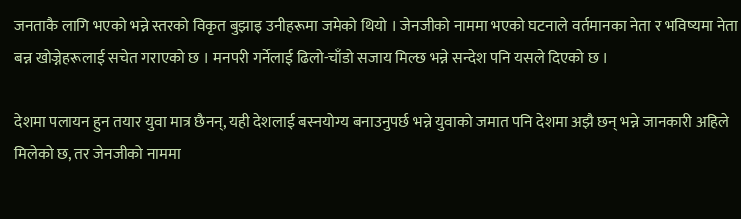जनताकै लागि भएको भन्ने स्तरको विकृत बुझाइ उनीहरूमा जमेको थियो । जेनजीको नाममा भएको घटनाले वर्तमानका नेता र भविष्यमा नेता बन्न खोज्नेहरूलाई सचेत गराएको छ । मनपरी गर्नेलाई ढिलो-चाँडो सजाय मिल्छ भन्ने सन्देश पनि यसले दिएको छ ।

देशमा पलायन हुन तयार युवा मात्र छैनन्, यही देशलाई बस्नयोग्य बनाउनुपर्छ भन्ने युवाको जमात पनि देशमा अझै छन् भन्ने जानकारी अहिले मिलेको छ, तर जेनजीको नाममा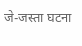जे-जस्ता घटना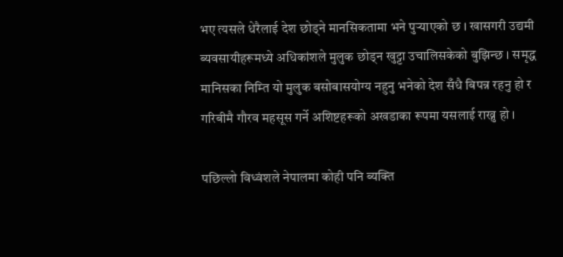भए त्यसले धेरैलाई देश छोड्ने मानसिकतामा भने पुऱ्याएको छ । खासगरी उद्यमी ब्यवसायीहरूमध्ये अधिकांशले मुलुक छोड्न खुट्टा उचालिसकेको बुझिन्छ । समृद्ध मानिसका निम्ति यो मुलुक बसोबासयोग्य नहुनु भनेको देश सँधै बिपन्न रहनु हो र गरिबीमै गौरव महसूस गर्ने अशिष्टहरूको अखडाका रूपमा यसलाई राख्नु हो ।

पछिल्लो विध्वंशले नेपालमा कोही पनि ब्यक्ति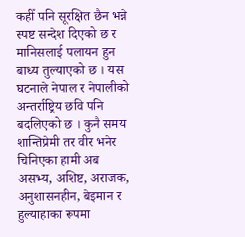कहीँ पनि सूरक्षित छैन भन्ने स्पष्ट सन्देश दिएको छ र मानिसलाई पलायन हुन बाध्य तुल्याएको छ । यस घटनाले नेपाल र नेपालीको अन्तर्राष्ट्रिय छवि पनि बदलिएको छ । कुनै समय शान्तिप्रेमी तर वीर भनेर चिनिएका हामी अब असभ्य, अशिष्ट, अराजक, अनुशासनहीन, बेइमान र हुल्याहाका रूपमा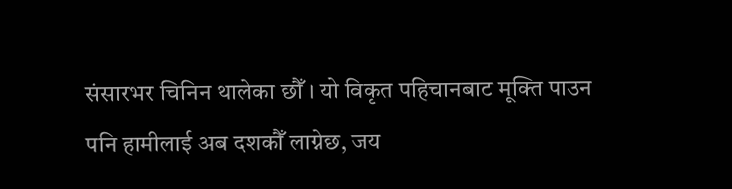संसारभर चिनिन थालेका छौँ । यो विकृत पहिचानबाट मूक्ति पाउन पनि हामीलाई अब दशकौँ लाग्नेछ, जय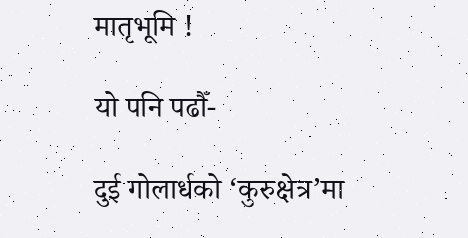मातृभूमि !

यो पनि पढौँ-

दुई गोलार्धको ‘कुरुक्षेत्र’मा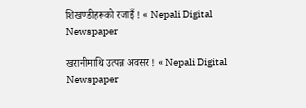शिखण्डीहरूको रजाइँ ! « Nepali Digital Newspaper

खरानीमाथि उत्पन्न अवसर ! « Nepali Digital Newspaper